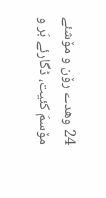24 وهدے رۆن و مۆشئے مۆسمَ کئیت، ڈگارئے بَر و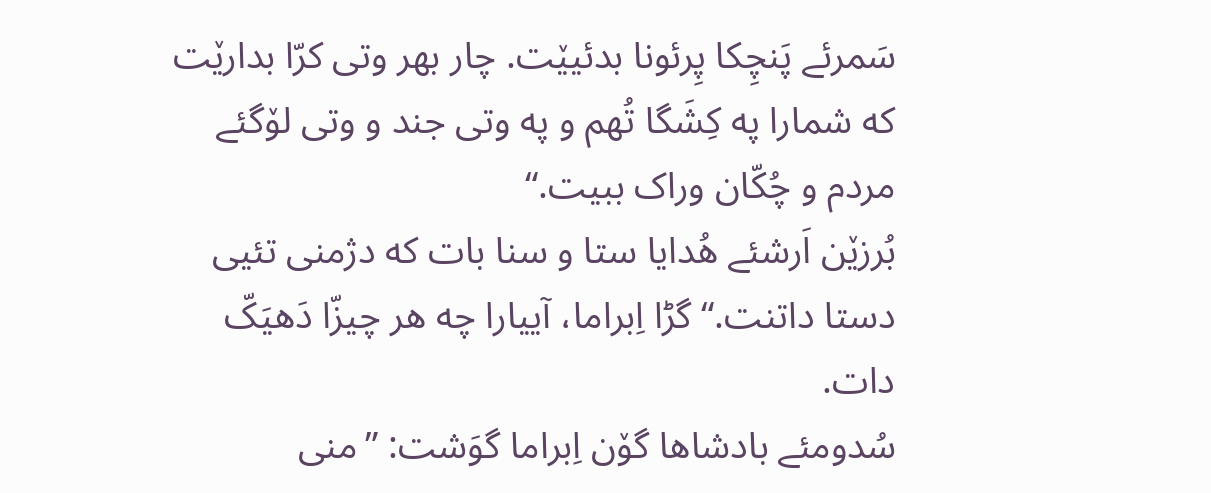سَمرئے پَنچِکا پِرئونا بدئیێت. چار بهر وتی کرّا بدارێت که شمارا په کِشَگا تُهم و په وتی جند و وتی لۆگئے مردم و چُکّان وراک ببیت.“
بُرزێن اَرشئے هُدایا ستا و سنا بات که دژمنی تئیی دستا داتنت.“ گڑا اِبراما، آییارا چه هر چیزّا دَهیَکّ دات.
سُدومئے بادشاها گۆن اِبراما گوَشت: ”منی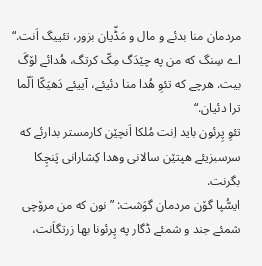مردمان منا بدئے و مال و مَڈّیان بزور، تئییگ اَنت.“
اے سِنگ که من په چێدَگ مِکّ کرتگ، هُدائے لۆگَ بیت. هرچے که تئوِ هُدا منا دئیئے، آییئے دَهیَکّا اَلّما ترا دئیان.“
تئوِ پِرئون باید اِنت مُلکا اَنچێن کارمستر بدارئے که سرسبزیئے هپتێن سالانی وهدا کِشارانی پَنچِکا بگرنت.
ایسُّپا گۆن مردمان گوَشت: ”نون که من مرۆچی شمئے جند و شمئے ڈگار په پِرئونا بها زرتگاَنت،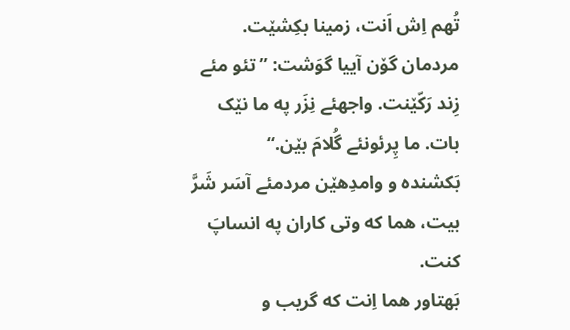تُهم اِش اَنت، زمینا بکِشێت.
مردمان گۆن آییا گوَشت: ”تئو مئے زِند رَکّێنت. واجهئے نِزَر په ما نێک بات. ما پِرئونئے گُلامَ بێن.“
بَکشنده و وامدِهێن مردمئے آسَر شَرَّ بیت، هما که وتی کاران په انساپَ کنت.
بَهتاور هما اِنت که گریب و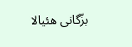بزّگانی هئیالا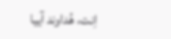اِنت، هُداوند آییا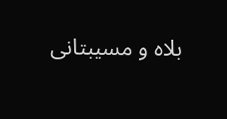بلاه و مسیبتانی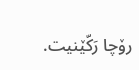رۆچا رَکّێنیت.